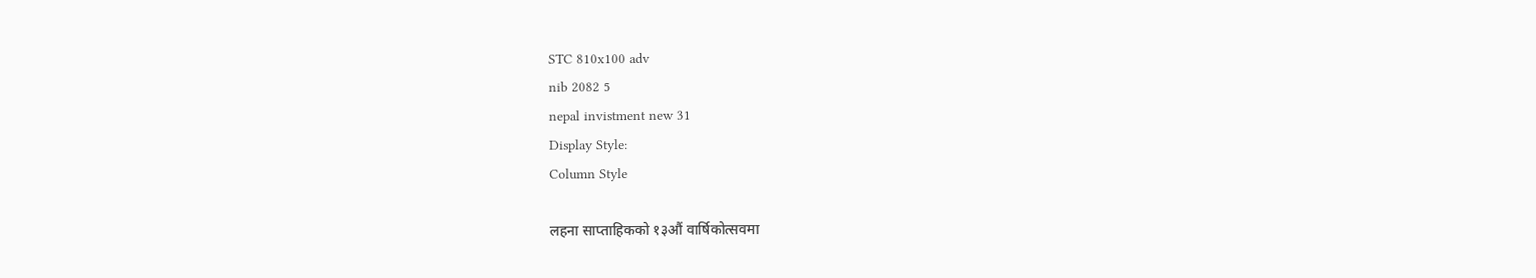STC 810x100 adv
nib 2082 5
nepal invistment new 31
Display Style:
Column Style

लहना साप्ताहिकको १३औं वार्षिकोत्सवमा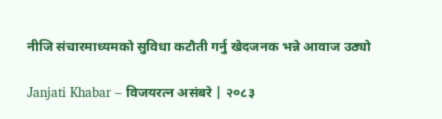नीजि संचारमाध्यमको सुविधा कटौती गर्नु खेदजनक भन्ने आवाज उठ्यो

Janjati Khabar – विजयरत्न असंबरे | २०८३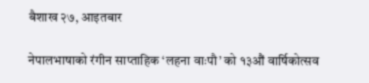बैशाख २७, आइतबार

नेपालभाषाको रंगीन साप्ताहिक ‘लहना वाःपौ’ को १३औं वार्षिकोत्सव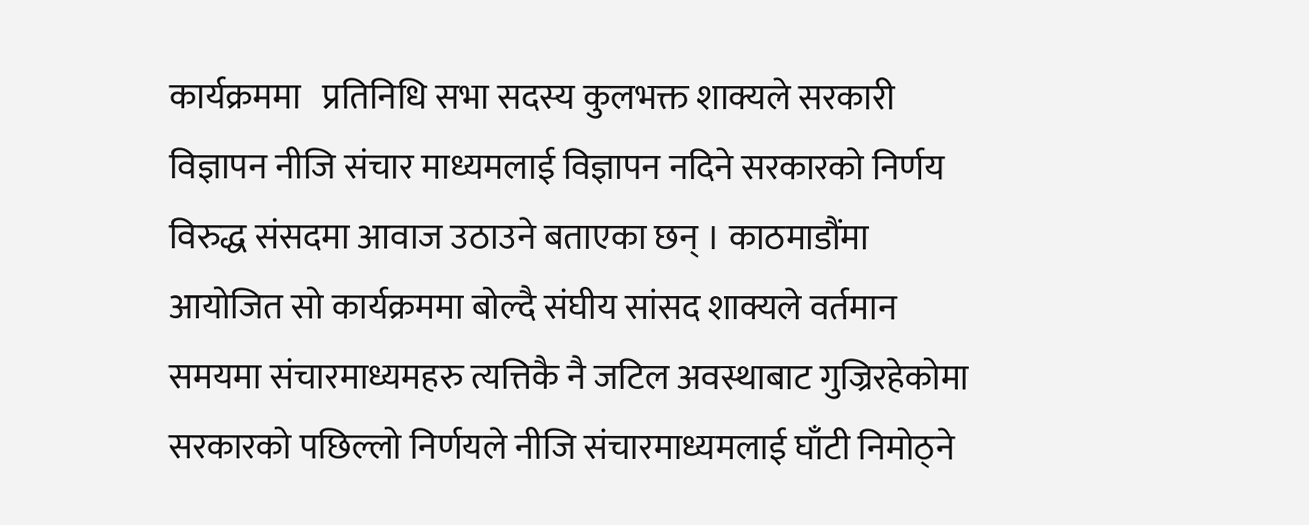कार्यक्रममा   प्रतिनिधि सभा सदस्य कुलभक्त शाक्यले सरकारी विज्ञापन नीजि संचार माध्यमलाई विज्ञापन नदिने सरकारको निर्णय विरुद्ध संसदमा आवाज उठाउने बताएका छन् । काठमाडौंमा आयोजित सो कार्यक्रममा बोल्दै संघीय सांसद शाक्यले वर्तमान समयमा संचारमाध्यमहरु त्यत्तिकै नै जटिल अवस्थाबाट गुज्रिरहेकोमा सरकारको पछिल्लो निर्णयले नीजि संचारमाध्यमलाई घाँटी निमोठ्ने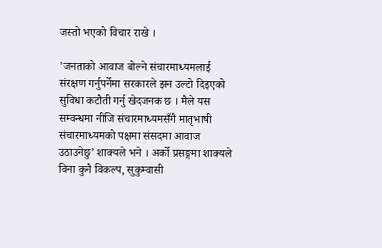जस्तो भएको विचार राखे ।

'जनताको आवाज बोल्ने संचारमाध्यमलाई संरक्षण गर्नुपर्नेमा सरकारले झन उल्टो दिइएको सुविधा कटौती गर्नु खेदजनक छ । मैले यस सम्वन्धमा नीजि संचारमाध्यमसँगै मातृभाषी संचारमाध्यमको पक्षमा संसदमा आवाज उठाउनेछु’ शाक्यले भने । अर्को प्रसङ्गमा शाक्यले विना कुनै विकल्प, सुकुम्वासी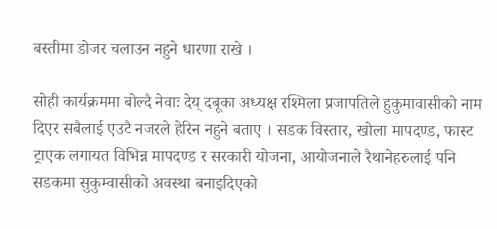बस्तीमा डोजर चलाउन नहुने धारणा राखे ।

सोही कार्यक्रममा बोल्दै नेवाः देय् दबूका अध्यक्ष रश्मिला प्रजापतिले हुकुमावासीको नाम दिएर सबैलाई एउटै नजरले हेरिन नहुने बताए । सडक विस्तार, खोला मापदण्ड, फास्ट ट्राएक लगायत विभिन्न मापदण्ड र सरकारी योजना, आयोजनाले रैथानेहरुलाई पनि सडकमा सुकुम्वासीको अवस्था बनाइदिएको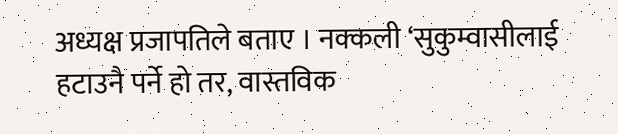अध्यक्ष प्रजापतिले बताए । नक्कली ‘सुकुम्वासीलाई हटाउनै पर्ने हो तर, वास्तविक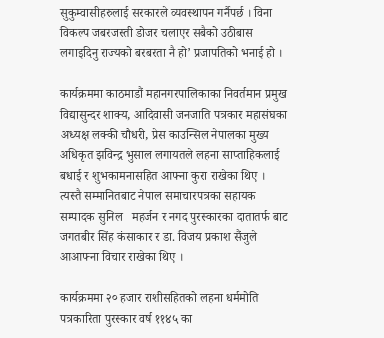सुकुम्वासीहरुलाई सरकारले व्यवस्थापन गर्नैपर्छ । विना विकल्प जबरजस्ती डोजर चलाएर सबैको उठीबास लगाइदिनु राज्यको बरबरता नै हो’ प्रजापतिको भनाई हो ।

कार्यक्रममा काठमाडौं महानगरपालिकाका निवर्तमान प्रमुख विद्यासुन्दर शाक्य, आदिवासी जनजाति पत्रकार महासंघका अध्यक्ष लक्की चौधरी, प्रेस काउन्सिल नेपालका मुख्य अधिकृत झविन्द्र भुसाल लगायतले लहना साप्ताहिकलाई बधाई र शुभकामनासहित आफ्ना कुरा राखेका थिए । त्यस्तै सम्मानितबाट नेपाल समाचारपत्रका सहायक सम्पादक सुनिल   महर्जन र नगद पुरस्कारका दातातर्फ बाट जगतबीर सिंह कंसाकार र डा. विजय प्रकाश सैंजुले आआफ्ना विचार राखेका थिए ।

कार्यक्रममा २० हजार राशीसहितको लहना धर्ममोति पत्रकारिता पुरस्कार वर्ष ११४५ का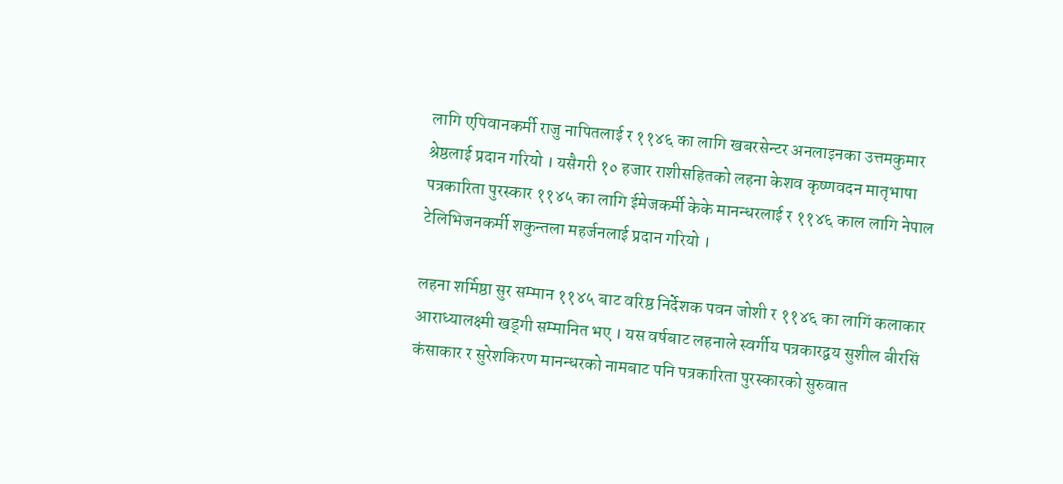लागि एपिवानकर्मी राजु नापितलाई र ११४६ का लागि खबरसेन्टर अनलाइनका उत्तमकुमार श्रेष्ठलाई प्रदान गरियो । यसैगरी १० हजार राशीसहितको लहना केशव कृष्णवदन मातृभाषा पत्रकारिता पुरस्कार ११४५ का लागि ईमेजकर्मी केके मानन्धरलाई र ११४६ काल लागि नेपाल टेलिभिजनकर्मी शकुन्तला महर्जनलाई प्रदान गरियो ।

लहना शर्मिष्ठा सुर सम्मान ११४५ बाट वरिष्ठ निर्देशक पवन जोशी र ११४६ का लागिं कलाकार आराध्यालक्ष्मी खड्गी सम्मानित भए । यस वर्षबाट लहनाले स्वर्गीय पत्रकारद्वय सुशील बीरसिं कंसाकार र सुरेशकिरण मानन्धरको नामबाट पनि पत्रकारिता पुरस्कारको सुरुवात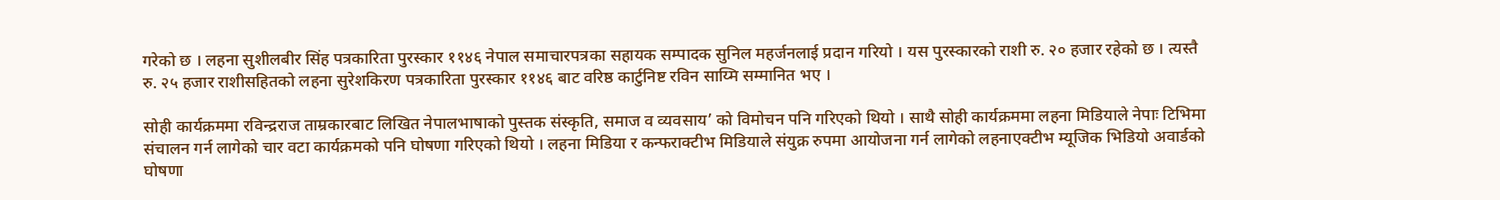गरेको छ । लहना सुशीलबीर सिंह पत्रकारिता पुरस्कार ११४६ नेपाल समाचारपत्रका सहायक सम्पादक सुनिल महर्जनलाई प्रदान गरियो । यस पुरस्कारको राशी रु. २० हजार रहेको छ । त्यस्तै रु. २५ हजार राशीसहितको लहना सुरेशकिरण पत्रकारिता पुरस्कार ११४६ बाट वरिष्ठ कार्टुनिष्ट रविन साय्मि सम्मानित भए ।

सोही कार्यक्रममा रविन्द्रराज ताम्रकारबाट लिखित नेपालभाषाको पुस्तक संस्कृति, समाज व व्यवसाय’ को विमोचन पनि गरिएको थियो । साथै सोही कार्यक्रममा लहना मिडियाले नेपाः टिभिमा संचालन गर्न लागेको चार वटा कार्यक्रमको पनि घोषणा गरिएको थियो । लहना मिडिया र कन्फराक्टीभ मिडियाले संयुक्र रुपमा आयोजना गर्न लागेको लहनाएक्टीभ म्यूजिक भिडियो अवार्डको घोषणा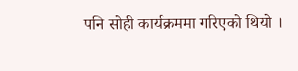पनि सोही कार्यक्रममा गरिएको थियो ।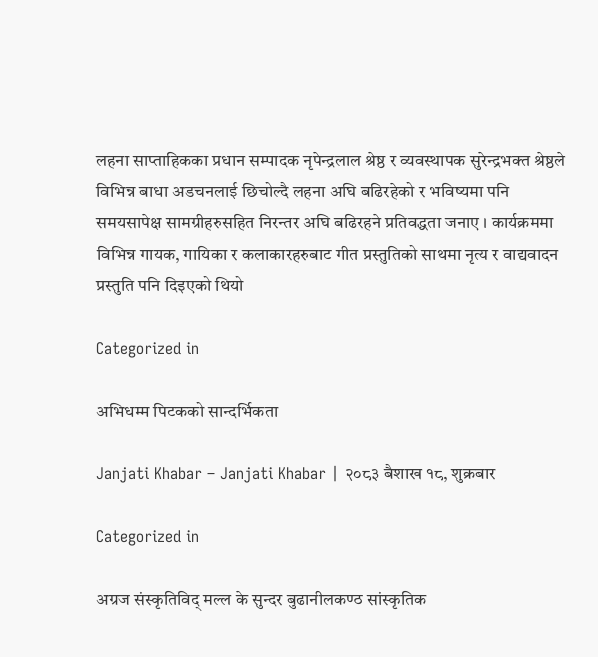लहना साप्ताहिकका प्रधान सम्पादक नृपेन्द्रलाल श्रेष्ठ र व्यवस्थापक सुरेन्द्रभक्त श्रेष्ठले विभिन्न बाधा अडचनलाई छिचोल्दै लहना अघि बढिरहेको र भविष्यमा पनि समयसापेक्ष सामग्रीहरुसहित निरन्तर अघि बढिरहने प्रतिवद्धता जनाए । कार्यक्रममा विभिन्न गायक, गायिका र कलाकारहरुबाट गीत प्रस्तुतिको साथमा नृत्य र वाद्यवादन प्रस्तुति पनि दिइएको थियो

Categorized in

अभिधम्म पिटकको सान्दर्भिकता

Janjati Khabar – Janjati Khabar | २०८३ बैशाख १८, शुक्रबार

Categorized in

अग्रज संस्कृतिविद् मल्ल के सुन्दर बुढानीलकण्ठ सांस्कृतिक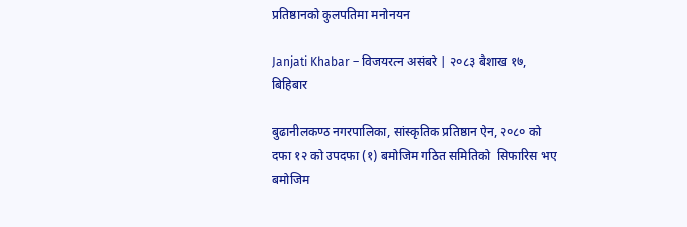प्रतिष्ठानको कुलपतिमा मनोनयन

Janjati Khabar – विजयरत्न असंबरे | २०८३ बैशाख १७, बिहिबार

बुढानीलकण्ठ नगरपालिका, सांस्कृतिक प्रतिष्ठान ऐन, २०८० को दफा १२ को उपदफा (१) बमोजिम गठित समितिको  सिफारिस भए बमोजिम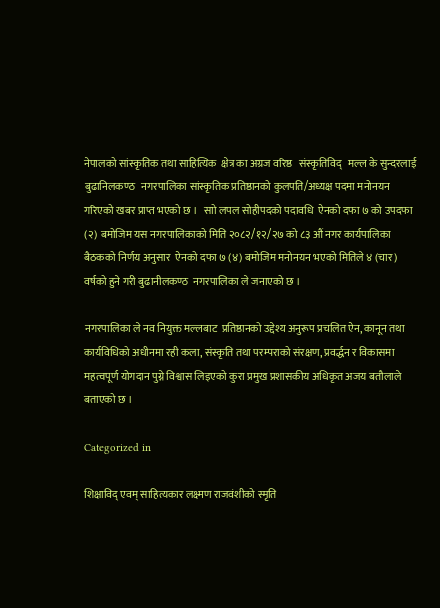नेपालको सांस्कृतिक तथा साहित्यिक  क्षेत्र का अग्रज वरिष्ठ   संस्कृतिविद्   मल्ल के सुन्दरलाई  बुढानिलकण्ठ   नगरपालिका सांस्कृतिक प्रतिष्ठानको कुलपति/अध्यक्ष पदमा मनोनयन गरिएको खबर प्राप्त भएको छ ।   साो लपल सोहीपदको पदावधि  ऐनको दफा ७ को उपदफा (२) बमोजिम यस नगरपालिकाको मिति २०८२/१२/२७ को ८३ औं नगर कार्यपालिका बैठकको निर्णय अनुसार  ऐनको दफा ७ (४) बमोजिम मनोनयन भएको मितिले ४ (चार) वर्षको हुने गरी बुढानीलकण्ठ  नगरपालिका ले जनाएको छ ।

नगरपालिका ले नव नियुक्त मल्लबाट  प्रतिष्ठानको उद्देश्य अनुरूप प्रचलित ऐन, कानून तथा कार्यविधिको अधीनमा रही कला, संस्कृति तथा परम्पराको संरक्षण, प्रवर्द्धन र विकासमा महत्वपूर्ण योगदान पुग्ने विश्वास लिइएको कुरा प्रमुख प्रशासकीय अधिकृत अजय बतौलाले  बताएको छ ।

Categorized in

शिक्षाविद् एवम् साहित्यकार लक्ष्मण राजवंशीको स्मृति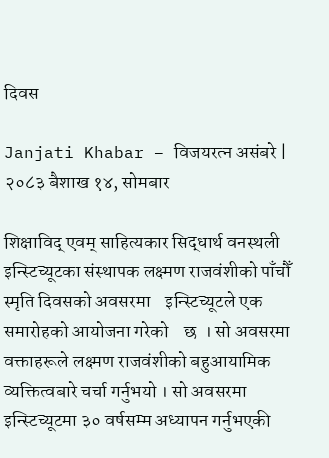दिवस

Janjati Khabar – विजयरत्न असंबरे | २०८३ बैशाख १४, सोमबार

शिक्षाविद् एवम् साहित्यकार सिद्धार्थ वनस्थली इन्स्टिच्यूटका संस्थापक लक्ष्मण राजवंशीको पाँचौँ स्मृति दिवसको अवसरमा    इन्स्टिच्यूटले एक समारोहको आयोजना गरेको    छ  । सो अवसरमा वक्ताहरूले लक्ष्मण राजवंशीको बहुआयामिक व्यक्तित्वबारे चर्चा गर्नुभयो । सो अवसरमा इन्स्टिच्यूटमा ३० वर्षसम्म अध्यापन गर्नुभएकी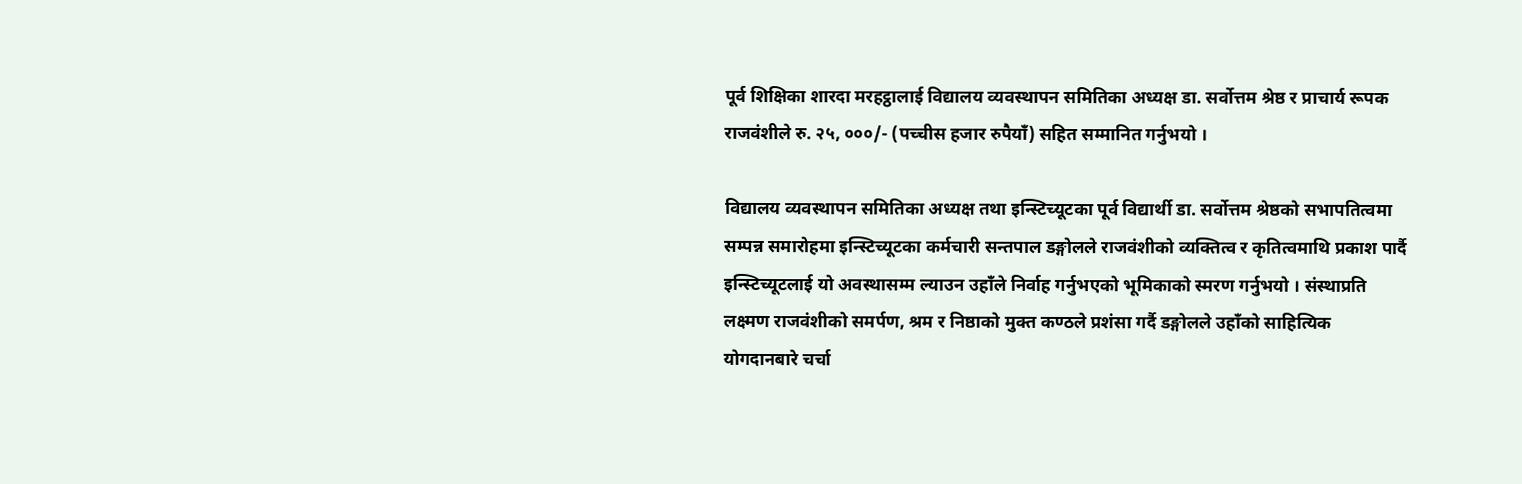पूर्व शिक्षिका शारदा मरहट्ठालाई विद्यालय व्यवस्थापन समितिका अध्यक्ष डा. सर्वोत्तम श्रेष्ठ र प्राचार्य रूपक राजवंशीले रु. २५, ०००/- (पच्चीस हजार रुपैयाँ) सहित सम्मानित गर्नुभयो ।

विद्यालय व्यवस्थापन समितिका अध्यक्ष तथा इन्स्टिच्यूटका पूर्व विद्यार्थी डा. सर्वोत्तम श्रेष्ठको सभापतित्वमा सम्पन्न समारोहमा इन्स्टिच्यूटका कर्मचारी सन्तपाल डङ्गोलले राजवंशीको व्यक्तित्व र कृतित्वमाथि प्रकाश पार्दै इन्स्टिच्यूटलाई यो अवस्थासम्म ल्याउन उहाँले निर्वाह गर्नुभएको भूमिकाको स्मरण गर्नुभयो । संस्थाप्रति लक्ष्मण राजवंशीको समर्पण, श्रम र निष्ठाको मुक्त कण्ठले प्रशंसा गर्दै डङ्गोलले उहाँको साहित्यिक योगदानबारे चर्चा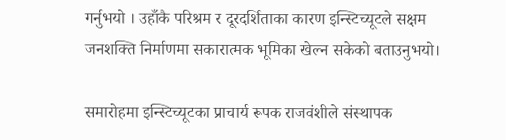गर्नुभयो । उहाँकै परिश्रम र दूरदर्शिताका कारण इन्स्टिच्यूटले सक्षम जनशक्ति निर्माणमा सकारात्मक भूमिका खेल्न सकेको बताउनुभयो।

समारोहमा इन्स्टिच्यूटका प्राचार्य रूपक राजवंशीले संस्थापक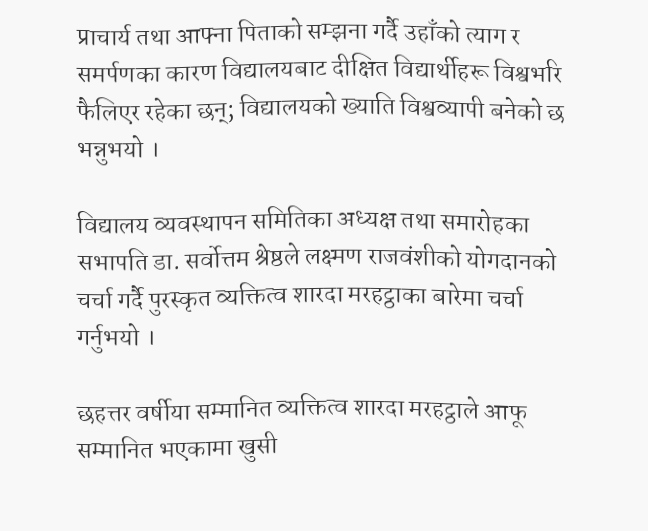प्राचार्य तथा आफ्ना पिताको सम्झना गर्दै उहाँको त्याग र समर्पणका कारण विद्यालयबाट दीक्षित विद्यार्थीहरू विश्वभरि फैलिएर रहेका छन्; विद्यालयको ख्याति विश्वव्यापी बनेको छ भन्नुभयो ।

विद्यालय व्यवस्थापन समितिका अध्यक्ष तथा समारोहका सभापति डा. सर्वोत्तम श्रेष्ठले लक्ष्मण राजवंशीको योगदानको चर्चा गर्दै पुरस्कृत व्यक्तित्व शारदा मरहट्ठाका बारेमा चर्चा गर्नुभयो ।

छहत्तर वर्षीया सम्मानित व्यक्तित्व शारदा मरहट्ठाले आफू सम्मानित भएकामा खुसी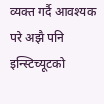व्यक्त गर्दै आवश्यक परे अझै पनि इन्स्टिच्यूटको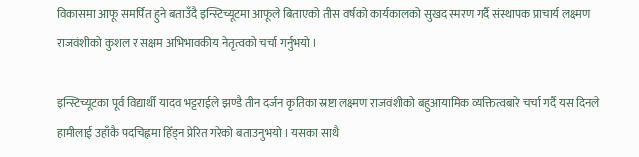विकासमा आफू समर्पित हुने बताउँदै इन्स्टिच्यूटमा आफूले बिताएको तीस वर्षको कार्यकालको सुखद स्मरण गर्दै संस्थापक प्राचार्य लक्ष्मण राजवंशीको कुशल र सक्षम अभिभावकीय नेतृत्वको चर्चा गर्नुभयो ।

इन्स्टिच्यूटका पूर्व विद्यार्थी यादव भट्टराईले झण्डै तीन दर्जन कृतिका स्रष्टा लक्ष्मण राजवंशीको बहुआयामिक व्यक्तित्वबारे चर्चा गर्दै यस दिनले हामीलाई उहाँकै पदचिह्नमा हिँड्न प्रेरित गरेको बताउनुभयो । यसका साथै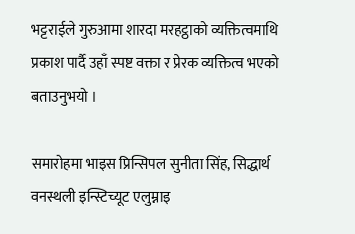भट्टराईले गुरुआमा शारदा मरहट्ठाको व्यक्तित्वमाथि प्रकाश पार्दै उहाँ स्पष्ट वक्ता र प्रेरक व्यक्तित्व भएको बताउनुभयो ।

समारोहमा भाइस प्रिन्सिपल सुनीता सिंह, सिद्धार्थ वनस्थली इन्स्टिच्यूट एलुम्नाइ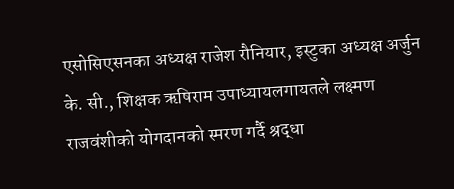एसोसिएसनका अध्यक्ष राजेश रौनियार, इस्टुका अध्यक्ष अर्जुन के. सी., शिक्षक ऋषिराम उपाध्यायलगायतले लक्ष्मण राजवंशीको योगदानको स्मरण गर्दै श्रद्धा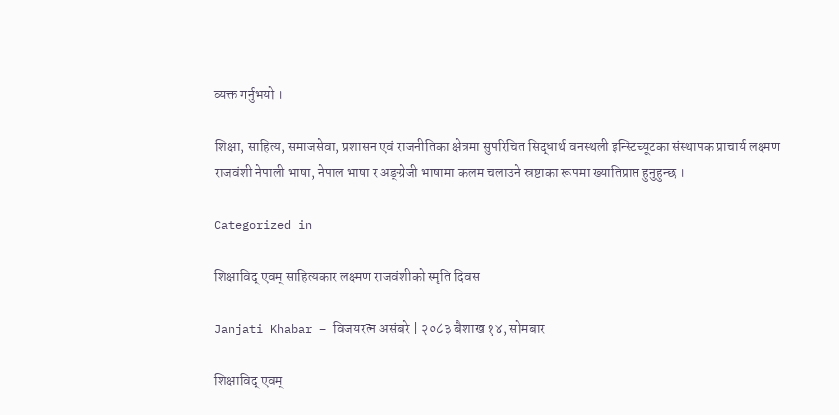व्यक्त गर्नुभयो ।

शिक्षा, साहित्य, समाजसेवा, प्रशासन एवं राजनीतिका क्षेत्रमा सुपरिचित सिद्धार्थ वनस्थली इन्स्टिच्यूटका संस्थापक प्राचार्य लक्ष्मण राजवंशी नेपाली भाषा, नेपाल भाषा र अङ्ग्रेजी भाषामा कलम चलाउने स्रष्टाका रूपमा ख्यातिप्राप्त हुनुहुन्छ ।

Categorized in

शिक्षाविद् एवम् साहित्यकार लक्ष्मण राजवंशीको स्मृति दिवस

Janjati Khabar – विजयरत्न असंबरे | २०८३ बैशाख १४, सोमबार

शिक्षाविद् एवम्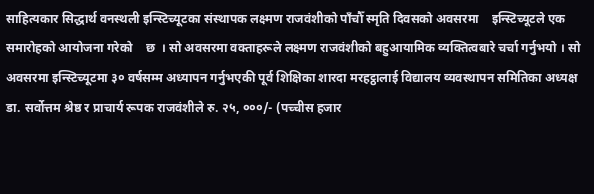साहित्यकार सिद्धार्थ वनस्थली इन्स्टिच्यूटका संस्थापक लक्ष्मण राजवंशीको पाँचौँ स्मृति दिवसको अवसरमा    इन्स्टिच्यूटले एक समारोहको आयोजना गरेको    छ  । सो अवसरमा वक्ताहरूले लक्ष्मण राजवंशीको बहुआयामिक व्यक्तित्वबारे चर्चा गर्नुभयो । सो अवसरमा इन्स्टिच्यूटमा ३० वर्षसम्म अध्यापन गर्नुभएकी पूर्व शिक्षिका शारदा मरहट्ठालाई विद्यालय व्यवस्थापन समितिका अध्यक्ष डा. सर्वोत्तम श्रेष्ठ र प्राचार्य रूपक राजवंशीले रु. २५, ०००/- (पच्चीस हजार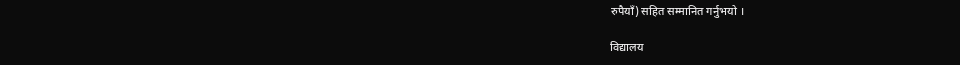रुपैयाँ) सहित सम्मानित गर्नुभयो ।

विद्यालय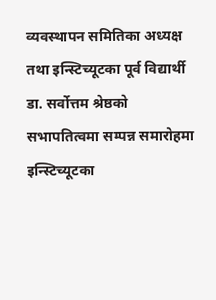व्यवस्थापन समितिका अध्यक्ष तथा इन्स्टिच्यूटका पूर्व विद्यार्थी डा. सर्वोत्तम श्रेष्ठको सभापतित्वमा सम्पन्न समारोहमा इन्स्टिच्यूटका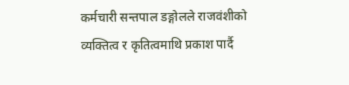कर्मचारी सन्तपाल डङ्गोलले राजवंशीको व्यक्तित्व र कृतित्वमाथि प्रकाश पार्दै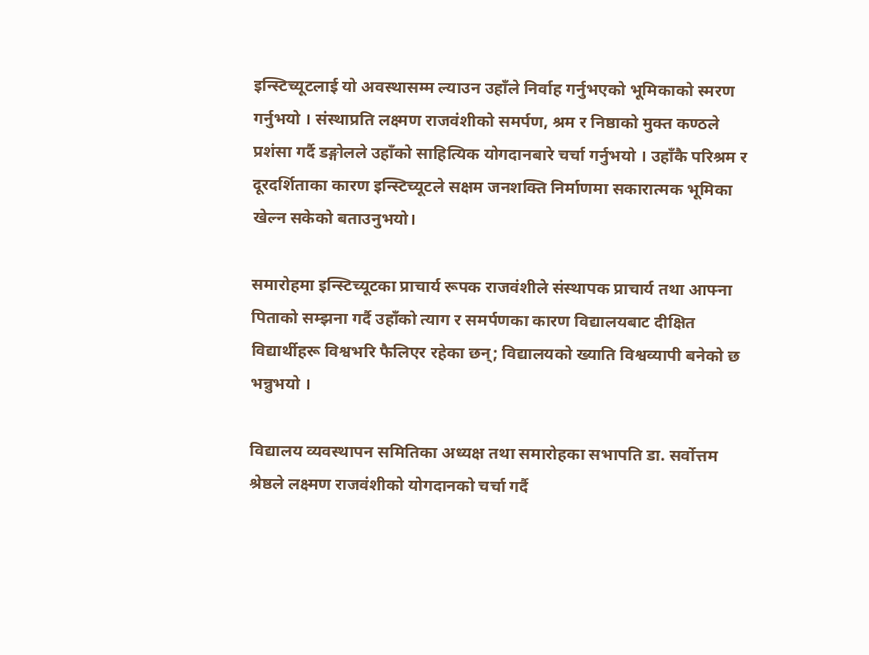इन्स्टिच्यूटलाई यो अवस्थासम्म ल्याउन उहाँले निर्वाह गर्नुभएको भूमिकाको स्मरण गर्नुभयो । संस्थाप्रति लक्ष्मण राजवंशीको समर्पण, श्रम र निष्ठाको मुक्त कण्ठले प्रशंसा गर्दै डङ्गोलले उहाँको साहित्यिक योगदानबारे चर्चा गर्नुभयो । उहाँकै परिश्रम र दूरदर्शिताका कारण इन्स्टिच्यूटले सक्षम जनशक्ति निर्माणमा सकारात्मक भूमिका खेल्न सकेको बताउनुभयो।

समारोहमा इन्स्टिच्यूटका प्राचार्य रूपक राजवंशीले संस्थापक प्राचार्य तथा आफ्ना पिताको सम्झना गर्दै उहाँको त्याग र समर्पणका कारण विद्यालयबाट दीक्षित विद्यार्थीहरू विश्वभरि फैलिएर रहेका छन्; विद्यालयको ख्याति विश्वव्यापी बनेको छ भन्नुभयो ।

विद्यालय व्यवस्थापन समितिका अध्यक्ष तथा समारोहका सभापति डा. सर्वोत्तम श्रेष्ठले लक्ष्मण राजवंशीको योगदानको चर्चा गर्दै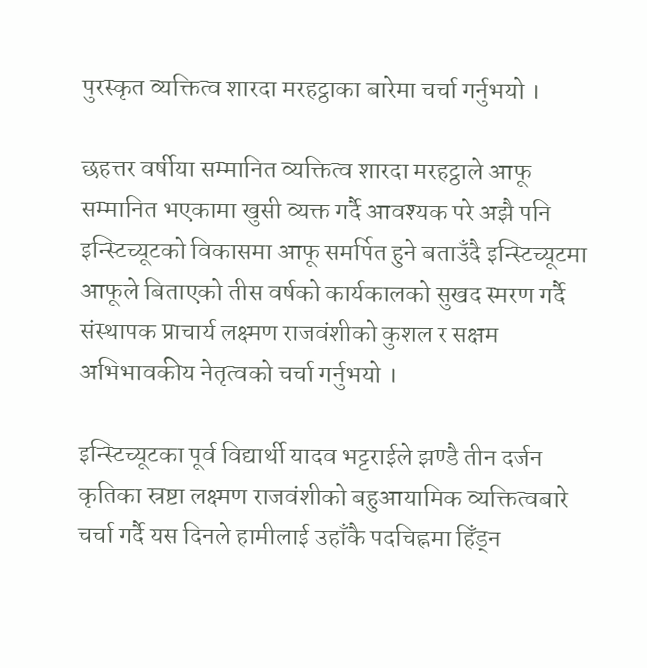पुरस्कृत व्यक्तित्व शारदा मरहट्ठाका बारेमा चर्चा गर्नुभयो ।

छहत्तर वर्षीया सम्मानित व्यक्तित्व शारदा मरहट्ठाले आफू सम्मानित भएकामा खुसी व्यक्त गर्दै आवश्यक परे अझै पनि इन्स्टिच्यूटको विकासमा आफू समर्पित हुने बताउँदै इन्स्टिच्यूटमा आफूले बिताएको तीस वर्षको कार्यकालको सुखद स्मरण गर्दै संस्थापक प्राचार्य लक्ष्मण राजवंशीको कुशल र सक्षम अभिभावकीय नेतृत्वको चर्चा गर्नुभयो ।

इन्स्टिच्यूटका पूर्व विद्यार्थी यादव भट्टराईले झण्डै तीन दर्जन कृतिका स्रष्टा लक्ष्मण राजवंशीको बहुआयामिक व्यक्तित्वबारे चर्चा गर्दै यस दिनले हामीलाई उहाँकै पदचिह्नमा हिँड्न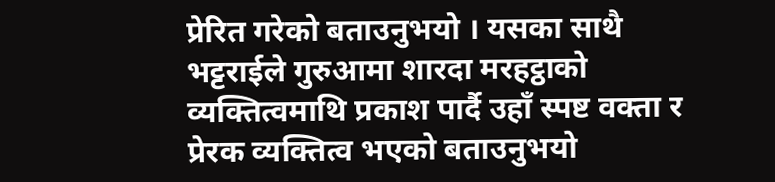प्रेरित गरेको बताउनुभयो । यसका साथै भट्टराईले गुरुआमा शारदा मरहट्ठाको व्यक्तित्वमाथि प्रकाश पार्दै उहाँ स्पष्ट वक्ता र प्रेरक व्यक्तित्व भएको बताउनुभयो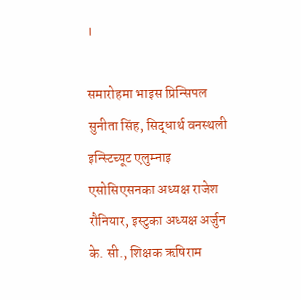।

समारोहमा भाइस प्रिन्सिपल सुनीता सिंह, सिद्धार्थ वनस्थली इन्स्टिच्यूट एलुम्नाइ एसोसिएसनका अध्यक्ष राजेश रौनियार, इस्टुका अध्यक्ष अर्जुन के. सी., शिक्षक ऋषिराम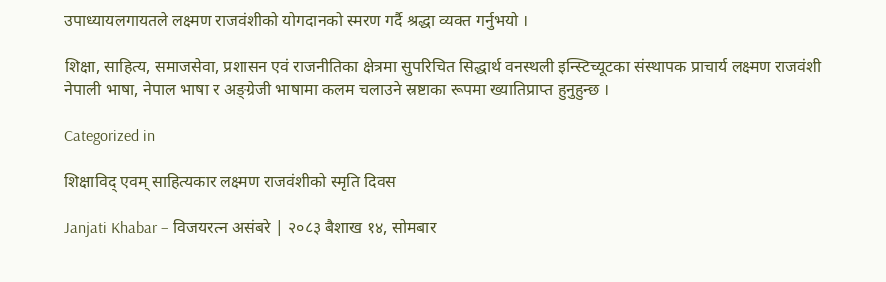उपाध्यायलगायतले लक्ष्मण राजवंशीको योगदानको स्मरण गर्दै श्रद्धा व्यक्त गर्नुभयो ।

शिक्षा, साहित्य, समाजसेवा, प्रशासन एवं राजनीतिका क्षेत्रमा सुपरिचित सिद्धार्थ वनस्थली इन्स्टिच्यूटका संस्थापक प्राचार्य लक्ष्मण राजवंशी नेपाली भाषा, नेपाल भाषा र अङ्ग्रेजी भाषामा कलम चलाउने स्रष्टाका रूपमा ख्यातिप्राप्त हुनुहुन्छ ।

Categorized in

शिक्षाविद् एवम् साहित्यकार लक्ष्मण राजवंशीको स्मृति दिवस

Janjati Khabar – विजयरत्न असंबरे | २०८३ बैशाख १४, सोमबार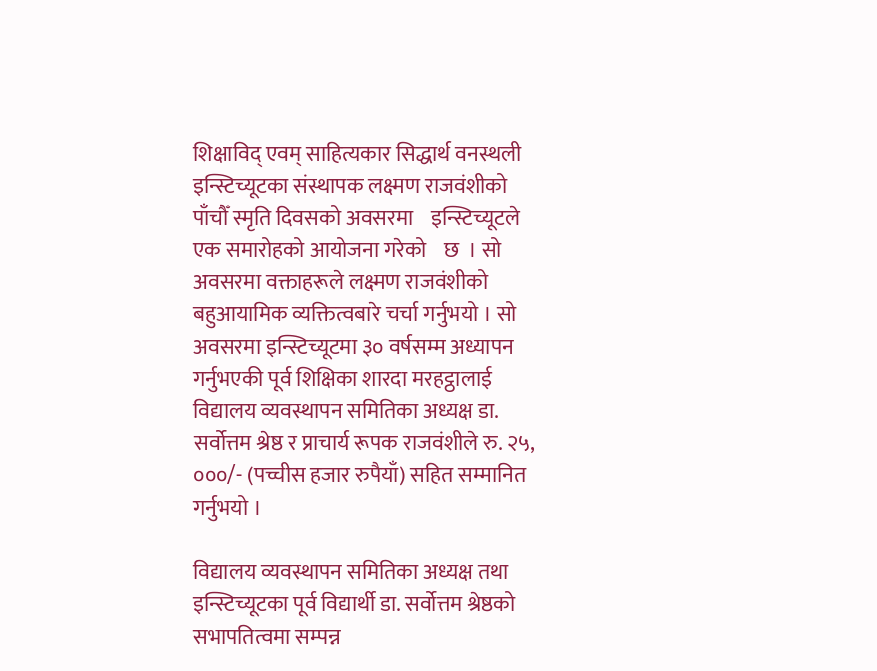शिक्षाविद् एवम् साहित्यकार सिद्धार्थ वनस्थली इन्स्टिच्यूटका संस्थापक लक्ष्मण राजवंशीको पाँचौँ स्मृति दिवसको अवसरमा    इन्स्टिच्यूटले एक समारोहको आयोजना गरेको    छ  । सो अवसरमा वक्ताहरूले लक्ष्मण राजवंशीको बहुआयामिक व्यक्तित्वबारे चर्चा गर्नुभयो । सो अवसरमा इन्स्टिच्यूटमा ३० वर्षसम्म अध्यापन गर्नुभएकी पूर्व शिक्षिका शारदा मरहट्ठालाई विद्यालय व्यवस्थापन समितिका अध्यक्ष डा. सर्वोत्तम श्रेष्ठ र प्राचार्य रूपक राजवंशीले रु. २५, ०००/- (पच्चीस हजार रुपैयाँ) सहित सम्मानित गर्नुभयो ।

विद्यालय व्यवस्थापन समितिका अध्यक्ष तथा इन्स्टिच्यूटका पूर्व विद्यार्थी डा. सर्वोत्तम श्रेष्ठको सभापतित्वमा सम्पन्न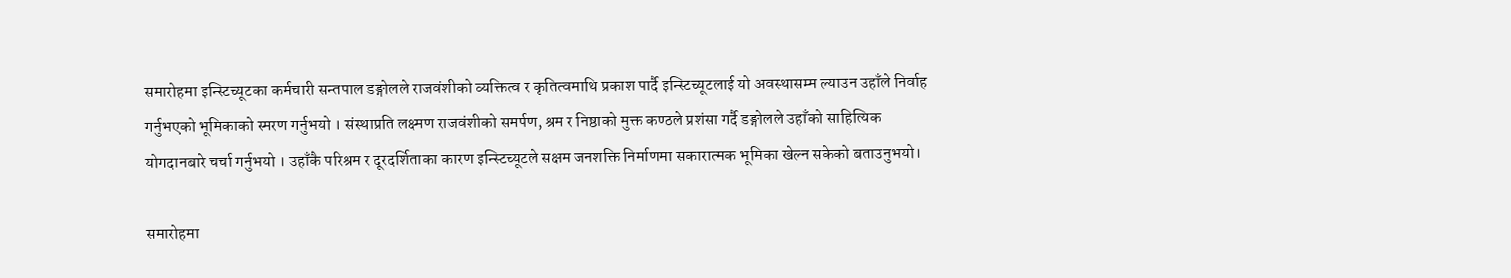समारोहमा इन्स्टिच्यूटका कर्मचारी सन्तपाल डङ्गोलले राजवंशीको व्यक्तित्व र कृतित्वमाथि प्रकाश पार्दै इन्स्टिच्यूटलाई यो अवस्थासम्म ल्याउन उहाँले निर्वाह गर्नुभएको भूमिकाको स्मरण गर्नुभयो । संस्थाप्रति लक्ष्मण राजवंशीको समर्पण, श्रम र निष्ठाको मुक्त कण्ठले प्रशंसा गर्दै डङ्गोलले उहाँको साहित्यिक योगदानबारे चर्चा गर्नुभयो । उहाँकै परिश्रम र दूरदर्शिताका कारण इन्स्टिच्यूटले सक्षम जनशक्ति निर्माणमा सकारात्मक भूमिका खेल्न सकेको बताउनुभयो।

समारोहमा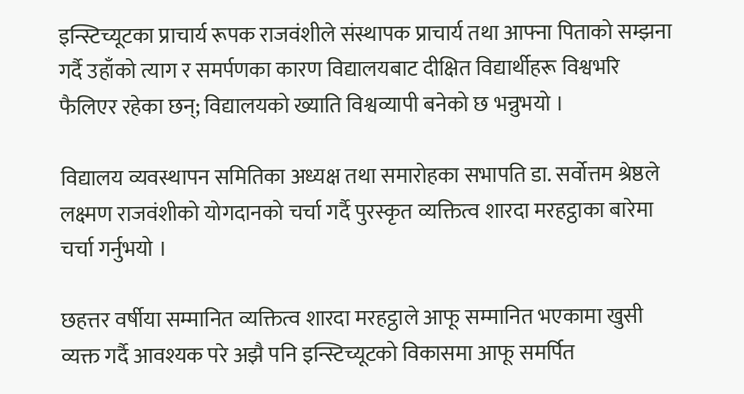इन्स्टिच्यूटका प्राचार्य रूपक राजवंशीले संस्थापक प्राचार्य तथा आफ्ना पिताको सम्झना गर्दै उहाँको त्याग र समर्पणका कारण विद्यालयबाट दीक्षित विद्यार्थीहरू विश्वभरि फैलिएर रहेका छन्; विद्यालयको ख्याति विश्वव्यापी बनेको छ भन्नुभयो ।

विद्यालय व्यवस्थापन समितिका अध्यक्ष तथा समारोहका सभापति डा. सर्वोत्तम श्रेष्ठले लक्ष्मण राजवंशीको योगदानको चर्चा गर्दै पुरस्कृत व्यक्तित्व शारदा मरहट्ठाका बारेमा चर्चा गर्नुभयो ।

छहत्तर वर्षीया सम्मानित व्यक्तित्व शारदा मरहट्ठाले आफू सम्मानित भएकामा खुसी व्यक्त गर्दै आवश्यक परे अझै पनि इन्स्टिच्यूटको विकासमा आफू समर्पित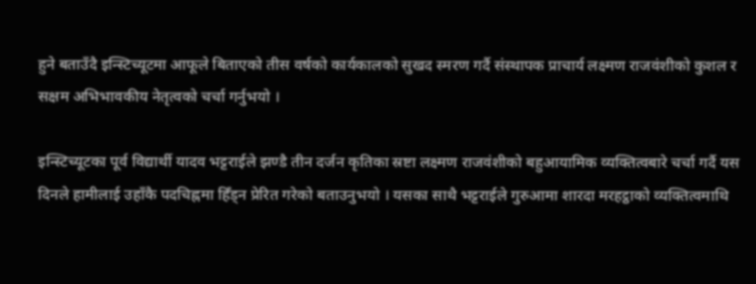हुने बताउँदै इन्स्टिच्यूटमा आफूले बिताएको तीस वर्षको कार्यकालको सुखद स्मरण गर्दै संस्थापक प्राचार्य लक्ष्मण राजवंशीको कुशल र सक्षम अभिभावकीय नेतृत्वको चर्चा गर्नुभयो ।

इन्स्टिच्यूटका पूर्व विद्यार्थी यादव भट्टराईले झण्डै तीन दर्जन कृतिका स्रष्टा लक्ष्मण राजवंशीको बहुआयामिक व्यक्तित्वबारे चर्चा गर्दै यस दिनले हामीलाई उहाँकै पदचिह्नमा हिँड्न प्रेरित गरेको बताउनुभयो । यसका साथै भट्टराईले गुरुआमा शारदा मरहट्ठाको व्यक्तित्वमाथि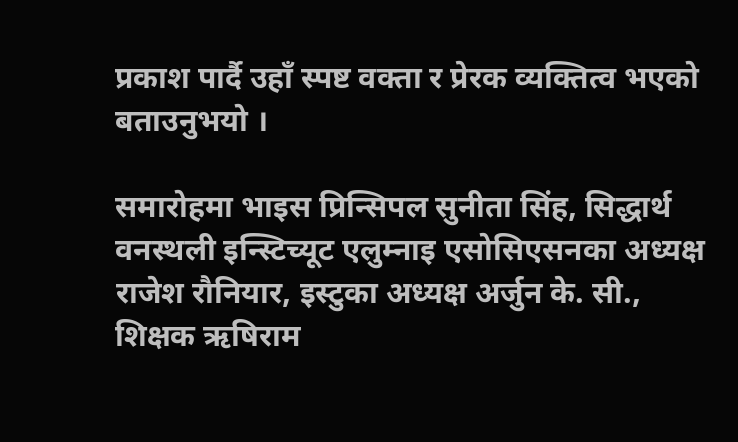प्रकाश पार्दै उहाँ स्पष्ट वक्ता र प्रेरक व्यक्तित्व भएको बताउनुभयो ।

समारोहमा भाइस प्रिन्सिपल सुनीता सिंह, सिद्धार्थ वनस्थली इन्स्टिच्यूट एलुम्नाइ एसोसिएसनका अध्यक्ष राजेश रौनियार, इस्टुका अध्यक्ष अर्जुन के. सी., शिक्षक ऋषिराम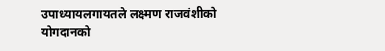उपाध्यायलगायतले लक्ष्मण राजवंशीको योगदानको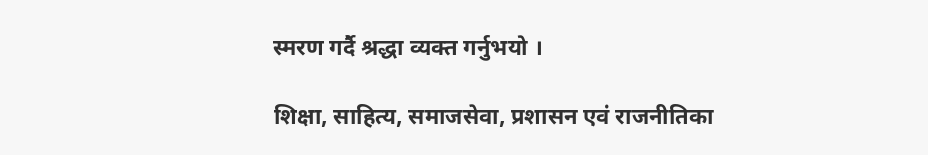स्मरण गर्दै श्रद्धा व्यक्त गर्नुभयो ।

शिक्षा, साहित्य, समाजसेवा, प्रशासन एवं राजनीतिका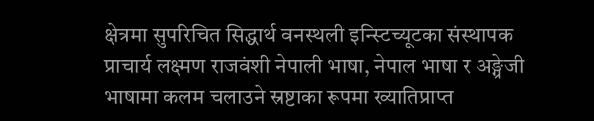क्षेत्रमा सुपरिचित सिद्धार्थ वनस्थली इन्स्टिच्यूटका संस्थापक प्राचार्य लक्ष्मण राजवंशी नेपाली भाषा, नेपाल भाषा र अङ्ग्रेजी भाषामा कलम चलाउने स्रष्टाका रूपमा ख्यातिप्राप्त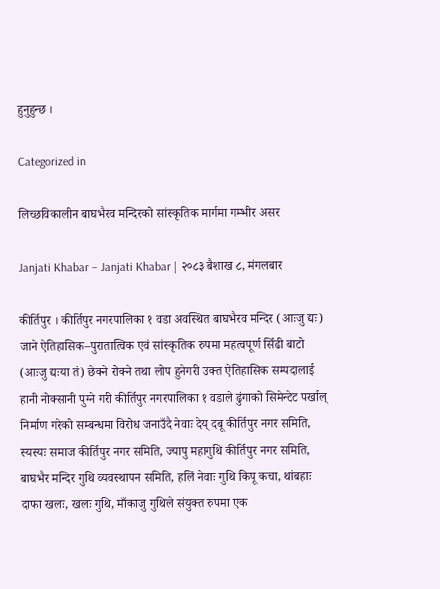हुनुहुन्छ ।

Categorized in

लिच्छविकालीन बाघभैरव मन्दिरको सांस्कृतिक मार्गमा गम्भीर असर

Janjati Khabar – Janjati Khabar | २०८३ बैशाख ८, मंगलबार

कीर्तिपुर । कीर्तिपुर नगरपालिका १ वडा अवस्थित बाघभैरव मन्दिर (आःजु द्यः) जाने ऐतिहासिक–पुरातात्विक एवं सांस्कृतिक रुपमा महत्वपूर्ण सिँढी बाटो (आःजु द्यःया तं) छेक्ने रोक्ने तथा लोप हुनेगरी उक्त ऐतिहासिक सम्पदालाई हानी नोक्सानी पुग्ने गरी कीर्तिपुर नगरपालिका १ वडाले ढुंगाको सिमेन्टेट पर्खाल् निर्माण गरेको सम्बन्धमा विरोध जनाउँदै नेवाः देय् दबू कीर्तिपुर नगर समिति, स्यस्यः समाज कीर्तिपुर नगर समिति, ज्यापु महागुथि कीर्तिपुर नगर समिति, बाघभैर मन्दिर गुथि व्यवस्थापन समिति, हलिं नेवाः गुथि किपू कचा, थांबहाः दाफा खलः, खलः गुथि, माँकाजु गुथिले संयुक्त रुपमा एक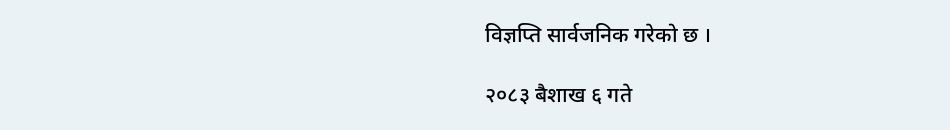विज्ञप्ति सार्वजनिक गरेको छ ।

२०८३ बैशाख ६ गते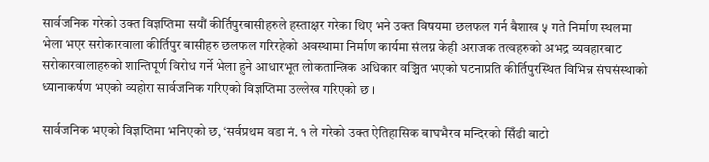सार्वजनिक गरेको उक्त विज्ञप्तिमा सयौं कीर्तिपुरबासीहरुले हस्ताक्षर गरेका थिए भने उक्त विषयमा छलफल गर्न बैशाख ५ गते निर्माण स्थलमा भेला भएर सरोकारवाला कीर्तिपुर बासीहरु छलफल गरिरहेको अवस्थामा निर्माण कार्यमा संलग्न केही अराजक तत्वहरुको अभद्र व्यवहारबाट सरोकारवालाहरुको शान्तिपूर्ण विरोध गर्ने भेला हुने आधारभूत लोकतान्त्रिक अधिकार वञ्चित भएको घटनाप्रति कीर्तिपुरस्थित विभिन्न संघसंस्थाको ध्यानाकर्षण भएको व्यहोरा सार्वजनिक गरिएको विज्ञप्तिमा उल्लेख गरिएको छ ।

सार्वजनिक भएको विज्ञप्तिमा भनिएको छ, ‘सर्वप्रथम वडा नं. १ ले गरेको उक्त ऐतिहासिक बाघभैरव मन्दिरको सिँढी बाटो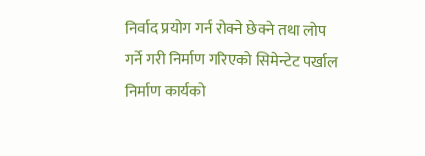निर्वाद प्रयोग गर्न रोक्ने छेक्ने तथा लोप गर्ने गरी निर्माण गरिएको सिमेन्टेट पर्खाल निर्माण कार्यको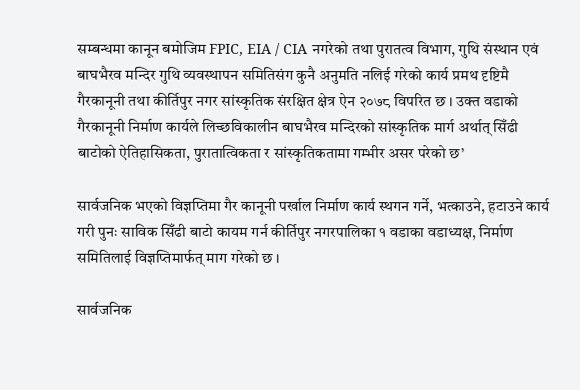सम्बन्धमा कानून बमोजिम FPIC, EIA / CIA नगरेको तथा पुरातत्व विभाग, गुथि संस्थान एवं बाघभैरव मन्दिर गुथि व्यवस्थापन समितिसंग कुनै अनुमति नलिई गरेको कार्य प्रमथ दृष्टिमै गैरकानूनी तथा कीर्तिपुर नगर सांस्कृतिक संरक्षित क्षेत्र ऐन २०७८ विपरित छ । उक्त वडाको गैरकानूनी निर्माण कार्यले लिच्छविकालीन बाघभैरव मन्दिरको सांस्कृतिक मार्ग अर्थात् सिँढी बाटोको ऐतिहासिकता, पुरातात्विकता र सांस्कृतिकतामा गम्भीर असर परेको छ’

सार्वजनिक भएको विज्ञप्तिमा गैर कानूनी पर्खाल निर्माण कार्य स्थगन गर्ने, भत्काउने, हटाउने कार्य गरी पुनः साविक सिँढी बाटो कायम गर्न कीर्तिपुर नगरपालिका १ वडाका वडाध्यक्ष, निर्माण समितिलाई विज्ञप्तिमार्फत् माग गरेको छ ।

सार्वजनिक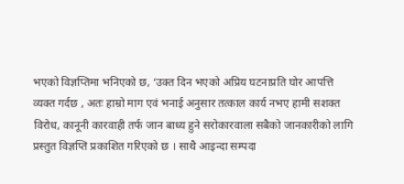भएको विज्ञप्तिमा भनिएको छ, ‘उक्त दिन भएको अप्रिय घटनाप्रति घोर आपत्ति व्यक्त गर्दछ , अतः हाम्रो माग एवं भनाई अनुसार तत्काल कार्य नभए हामी सशक्त विरोध, कानूनी कारवाही तर्फ जान बाध्य हुने सरोकारवाला सबैको जानकारीको लागि प्रस्तुत विज्ञप्ति प्रकाशित गरिएको छ । साथै आइन्दा सम्पदा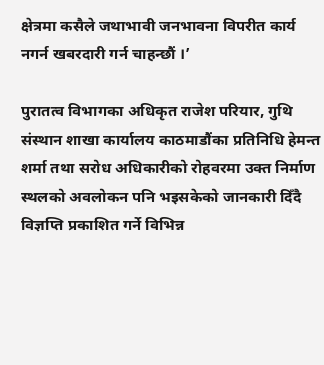क्षेत्रमा कसैले जथाभावी जनभावना विपरीत कार्य नगर्न खबरदारी गर्न चाहन्छौं ।’

पुरातत्व विभागका अधिकृत राजेश परियार, गुथि संस्थान शाखा कार्यालय काठमाडौंका प्रतिनिधि हेमन्त शर्मा तथा सरोध अधिकारीको रोहवरमा उक्त निर्माण स्थलको अवलोकन पनि भइसकेको जानकारी दिँदै विज्ञप्ति प्रकाशित गर्ने विभिन्न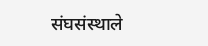संघसंस्थाले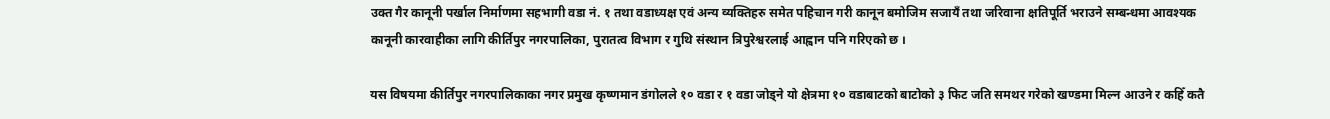उक्त गैर कानूनी पर्खाल निर्माणमा सहभागी वडा नं. १ तथा वडाध्यक्ष एवं अन्य व्यक्तिहरु समेत पहिचान गरी कानून बमोजिम सजायँ तथा जरिवाना क्षतिपूर्ति भराउने सम्बन्धमा आवश्यक कानूनी कारवाहीका लागि कीर्तिपुर नगरपालिका, पुरातत्व विभाग र गुथि संस्थान त्रिपुरेश्वरलाई आह्वान पनि गरिएको छ ।

यस विषयमा कीर्तिपुर नगरपालिकाका नगर प्रमुख कृष्णमान डंगोलले १० वडा र १ वडा जोड्ने यो क्षेत्रमा १० वडाबाटको बाटोको ३ फिट जति समथर गरेको खण्डमा मिल्न आउने र कहिँ कतै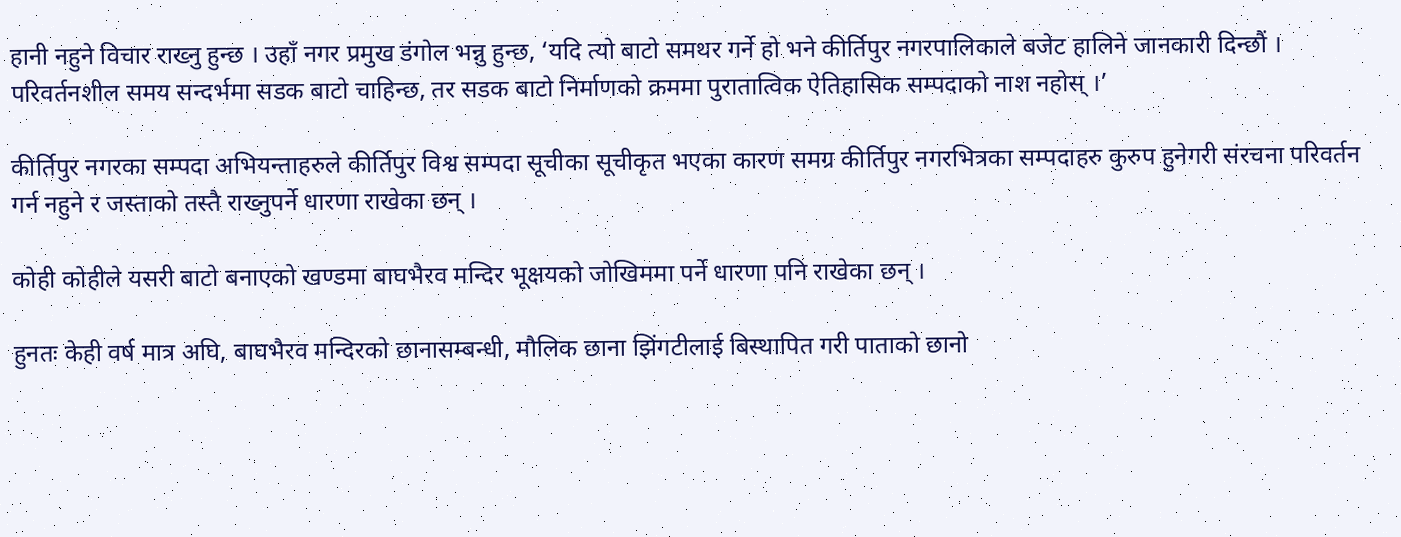हानी नहुने विचार राख्नु हुन्छ । उहाँ नगर प्रमुख डंगोल भन्नु हुन्छ, ‘यदि त्यो बाटो समथर गर्ने हो भने कीर्तिपुर नगरपालिकाले बजेट हालिने जानकारी दिन्छौं । परिवर्तनशील समय सन्दर्भमा सडक बाटो चाहिन्छ, तर सडक बाटो निर्माणको क्रममा पुरातात्विक ऐतिहासिक सम्पदाको नाश नहोस् ।’

कीर्तिपुर नगरका सम्पदा अभियन्ताहरुले कीर्तिपुर विश्व सम्पदा सूचीका सूचीकृत भएका कारण समग्र कीर्तिपुर नगरभित्रका सम्पदाहरु कुरुप हुनेगरी संरचना परिवर्तन गर्न नहुने र जस्ताको तस्तै राख्नुपर्ने धारणा राखेका छन् ।

कोही कोहीले यसरी बाटो बनाएको खण्डमा बाघभैरव मन्दिर भूक्षयको जोखिममा पर्ने धारणा पनि राखेका छन् ।

हुनतः केही वर्ष मात्र अघि, बाघभैरव मन्दिरको छानासम्बन्धी, मौलिक छाना झिंगटीलाई बिस्थापित गरी पाताको छानो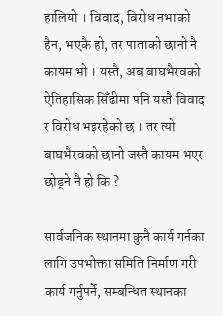हालियो । विवाद, विरोध नभाको हैन, भएकै हो, तर पाताको छानो नै कायम भो । यस्तै, अब बाघभैरवको ऐतिहासिक सिँढीमा पनि यस्तै विवाद र विरोध भइरहेको छ । तर त्यो बाघभैरवको छानो जस्तै कायम भएर छोड्ने नै हो कि ?

सार्वजनिक स्थानमा कुनै कार्य गर्नका लागि उपभोक्ता समिति निर्माण गरी कार्य गर्नुपर्ने, सम्बन्धित स्थानका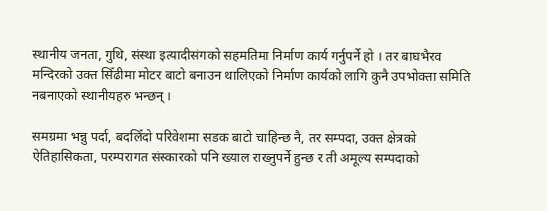स्थानीय जनता, गुथि, संस्था इत्यादीसंगको सहमतिमा निर्माण कार्य गर्नुपर्ने हो । तर बाघभैरव मन्दिरको उक्त सिँढीमा मोटर बाटो बनाउन थालिएको निर्माण कार्यको लागि कुनै उपभोक्ता समिति नबनाएको स्थानीयहरु भन्छन् ।

समग्रमा भन्नु पर्दा, बदलिँदो परिवेशमा सडक बाटो चाहिन्छ नै, तर सम्पदा, उक्त क्षेत्रको ऐतिहासिकता, परम्परागत संस्कारको पनि ख्याल राख्नुपर्ने हुन्छ र ती अमूल्य सम्पदाको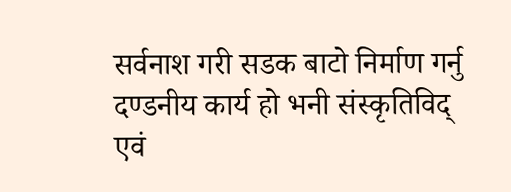सर्वनाश गरी सडक बाटो निर्माण गर्नु दण्डनीय कार्य हो भनी संस्कृतिविद् एवं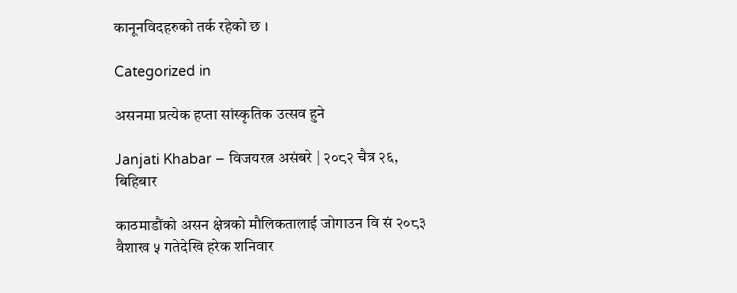कानूनविदहरुको तर्क रहेको छ ।

Categorized in

असनमा प्रत्येक हप्ता सांस्कृतिक उत्सव हुने

Janjati Khabar – विजयरत्न असंबरे | २०८२ चैत्र २६, बिहिबार

काठमाडौंको असन क्षेत्रको मौलिकतालाई जोगाउन वि सं २०८३ वैशाख ५ गतेदेखि हरेक शनिवार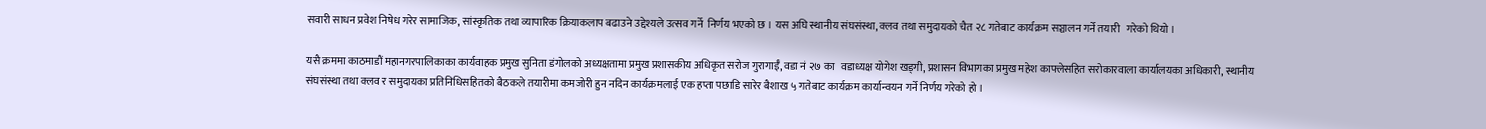सवारी साधन प्रवेश निषेध गरेर सामाजिक, सांस्कृतिक तथा व्यापारिक क्रियाकलाप बढाउने उद्देश्यले उत्सव गर्ने  निर्णय भएको छ । यस अघि स्थानीय संघसंस्था, क्लव तथा समुदायको चैत २८ गतेबाट कार्यक्रम सञ्चालन गर्ने तयारी   गरेको थियो ।

यसै क्रममा काठमाडौं महानगरपालिकाका कार्यवाहक प्रमुख सुनिता डंगोलको अध्यक्षतामा प्रमुख प्रशासकीय अधिकृत सरोज गुरागाईँ, वडा नं २७ का   वडाध्यक्ष योगेश खड्गी, प्रशासन विभागका प्रमुख महेश काफ्लेसहित सरोकारवाला कार्यालयका अधिकारी, स्थानीय संघसंस्था तथा क्लव र समुदायका प्रतिनिधिसहितको बैठकले तयारीमा कमजोरी हुन नदिन कार्यक्रमलाई एक हप्ता पछाडि सारेर बैशाख ५ गतेबाट कार्यक्रम कार्यान्वयन गर्ने निर्णय गरेको हो ।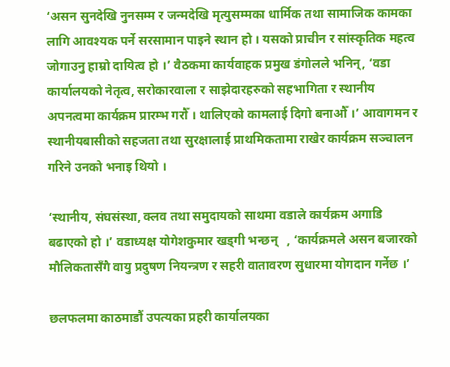‘असन सुनदेखि नुनसम्म र जन्मदेखि मृत्युसम्मका धार्मिक तथा सामाजिक कामका लागि आवश्यक पर्ने सरसामान पाइने स्थान हो । यसको प्राचीन र सांस्कृतिक महत्व जोगाउनु हाम्रो दायित्व हो ।’ वैठकमा कार्यवाहक प्रमुख डंगोलले भनिन्, ‘वडा कार्यालयको नेतृत्व, सरोकारवाला र साझेदारहरुको सहभागिता र स्थानीय अपनत्वमा कार्यक्रम प्रारम्भ गरौँ । थालिएको कामलाई दिगो बनाऔँ ।’ आवागमन र स्थानीयबासीको सहजता तथा सुरक्षालाई प्राथमिकतामा राखेर कार्यक्रम सञ्चालन गरिने उनको भनाइ थियो ।

‘स्थानीय, संघसंस्था, क्लव तथा समुदायको साथमा वडाले कार्यक्रम अगाडि बढाएको हो ।’ वडाध्यक्ष योगेशकुमार खड्गी भन्छन्   , ‘कार्यक्रमले असन बजारको मौलिकतासँगै वायु प्रदुषण नियन्त्रण र सहरी वातावरण सुधारमा योगदान गर्नेछ ।’

छलफलमा काठमाडौं उपत्यका प्रहरी कार्यालयका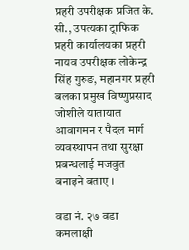प्रहरी उपरीक्षक प्रजित के. सी., उपत्यका ट्राफिक प्रहरी कार्यालयका प्रहरी नायव उपरीक्षक लोकेन्द्र सिंह गुरुङ, महानगर प्रहरी बलका प्रमुख विष्णुप्रसाद जोशीले यातायात आवागमन र पैदल मार्ग व्यवस्थापन तथा सुरक्षा प्रबन्धलाई मजवुत बनाइने बताए ।

वडा नं. २७ वडा कमलाक्षी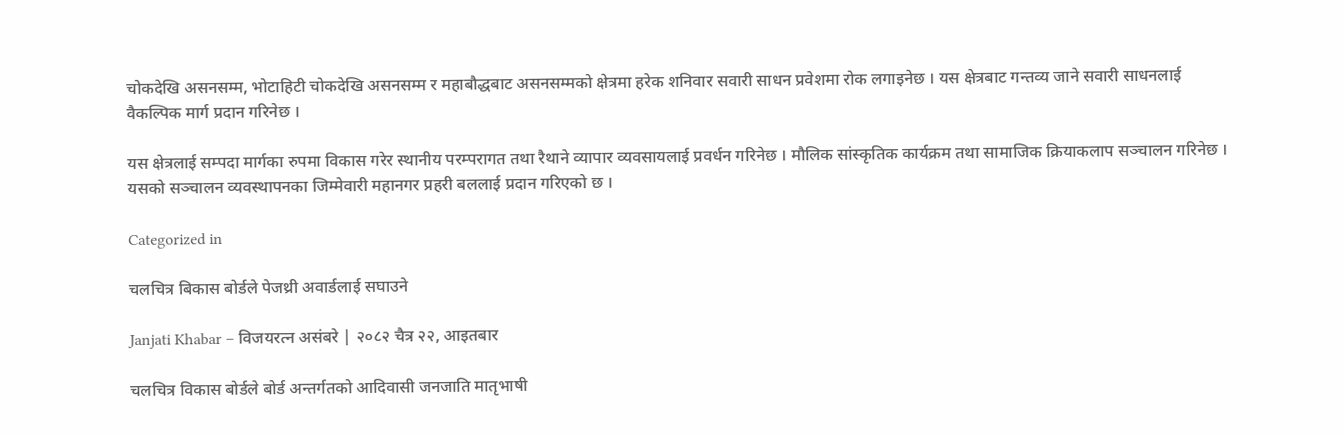चोकदेखि असनसम्म, भोटाहिटी चोकदेखि असनसम्म र महाबौद्धबाट असनसम्मको क्षेत्रमा हरेक शनिवार सवारी साधन प्रवेशमा रोक लगाइनेछ । यस क्षेत्रबाट गन्तव्य जाने सवारी साधनलाई वैकल्पिक मार्ग प्रदान गरिनेछ ।

यस क्षेत्रलाई सम्पदा मार्गका रुपमा विकास गरेर स्थानीय परम्परागत तथा रैथाने व्यापार व्यवसायलाई प्रवर्धन गरिनेछ । मौलिक सांस्कृतिक कार्यक्रम तथा सामाजिक क्रियाकलाप सञ्चालन गरिनेछ । यसको सञ्चालन व्यवस्थापनका जिम्मेवारी महानगर प्रहरी बललाई प्रदान गरिएको छ ।

Categorized in

चलचित्र बिकास बोर्डले पेजथ्री अवार्डलाई सघाउने

Janjati Khabar – विजयरत्न असंबरे | २०८२ चैत्र २२, आइतबार

चलचित्र विकास बोर्डले बोर्ड अन्तर्गतको आदिवासी जनजाति मातृभाषी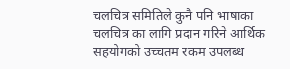चलचित्र समितिले कुनै पनि भाषाका चलचित्र का लागि प्रदान गरिने आर्थिक सहयोगको उच्चतम रकम उपलब्ध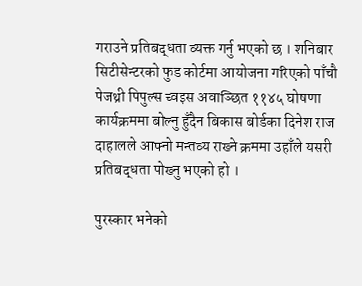गराउने प्रतिबद्धता व्यक्त गर्नु भएको छ । शनिबार सिटीसेन्टरको फुड कोर्टमा आयोजना गरिएको पाँचौ  पेजथ्री पिपुल्स च्वइस अवाञ्छित ११४५ घोषणा कार्यक्रममा बोल्नु हुँदैन बिकास बोर्डका दिनेश राज दाहालले आफ्नो मन्तव्य राख्ने क्रममा उहाँले यसरी प्रतिबद्धता पोख्नु भएको हो ।

पुरस्कार भनेको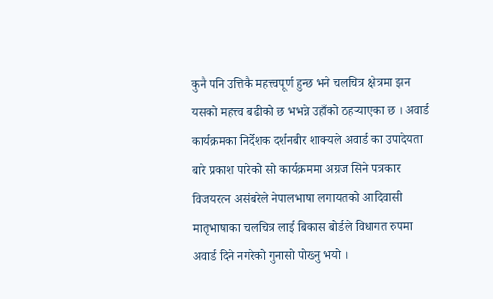कुनै पनि उत्तिकै महत्त्वपूर्ण हुन्छ भने चलचित्र क्षेत्रमा झन यसको महत्त्व बढीको छ भभन्ने उहाँको ठहर्‍याएका छ । अवार्ड कार्यक्रमका निर्देशक दर्शनबीर शाक्यले अवार्ड का उपादेयता बारे प्रकाश पारेको सो कार्यक्रममा अग्रज सिने पत्रकार विजयरत्न असंबरेले नेपालभाषा लगायतको आदिवासी मातृभाषाका चलचित्र लाई बिकास बोर्डले विधागत रुपमा अवार्ड दिने नगरेको गुनासो पोख्नु भयो ।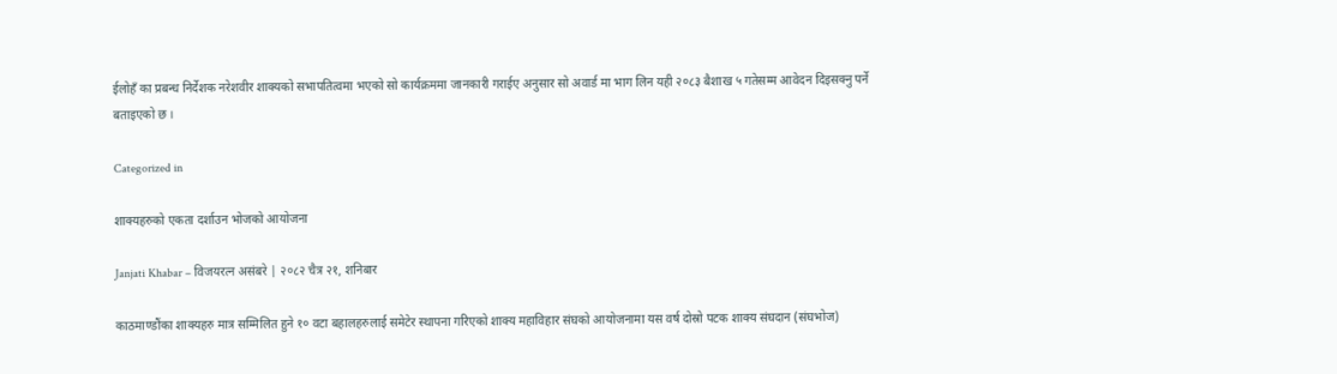ईलोहँ का प्रबन्ध निर्देशक नरेशवीर शाक्यको सभापतित्वमा भएको सो कार्यक्रममा जानकारी गराईए अनुसार सो अवार्ड मा भाग लिन यही २०८३ बैशाख ५ गतेसम्म आवेदन दिइसक्नु पर्ने बताइएको छ ।

Categorized in

शाक्यहरुको एकता दर्शाउन भोजको आयोजना

Janjati Khabar – विजयरत्न असंबरे | २०८२ चैत्र २१, शनिबार

काठमाण्डौंका शाक्यहरु मात्र सम्मिलित हुने १० वटा बहालहरुलाई समेटेर स्थापना गरिएको शाक्य महाविहार संघको आयोजनामा यस वर्ष दोस्रो पटक शाक्य संघदान (संघभोज)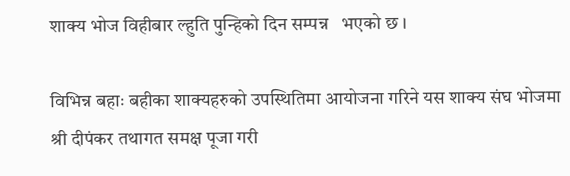शाक्य भोज विहीबार ल्हुति पुन्हिको दिन सम्पन्न   भएको छ ।

विभिन्न बहाः बहीका शाक्यहरुको उपस्थितिमा आयोजना गरिने यस शाक्य संघ भोजमा श्री दीपंकर तथागत समक्ष पूजा गरी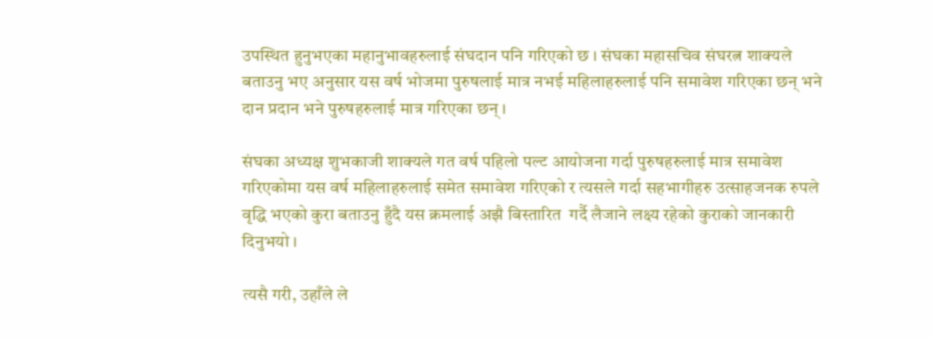उपस्थित हुनुभएका महानुभावहरुलाई संघदान पनि गरिएको छ । संघका महासचिव संघरत्न शाक्यले बताउनु भए अनुसार यस वर्ष भोजमा पुरुषलाई मात्र नभई महिलाहरुलाई पनि समावेश गरिएका छन् भने दान प्रदान भने पुरुषहरुलाई मात्र गरिएका छन् ।

संघका अध्यक्ष शुभकाजी शाक्यले गत वर्ष पहिलो पल्ट आयोजना गर्दा पुरुषहरुलाई मात्र समावेश गरिएकोमा यस वर्ष महिलाहरुलाई समेत समावेश गरिएको र त्यसले गर्दा सहभागीहरु उत्साहजनक रुपले वृद्धि भएको कुरा बताउनु हुँदै यस क्रमलाई अझै बिस्तारित  गर्दै लैजाने लक्ष्य रहेको कुराको जानकारी दिनुभयो ।

त्यसै गरी, उहाँले ले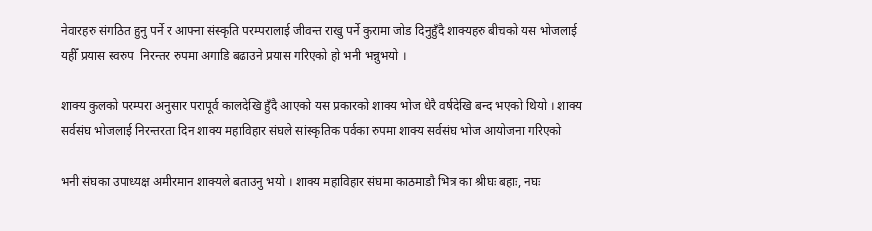नेवारहरु संगठित हुनु पर्ने र आफ्ना संस्कृति परम्परालाई जीवन्त राखु पर्ने कुरामा जोड दिनुहुँदै शाक्यहरु बीचको यस भोजलाई यहीँ प्रयास स्वरुप  निरन्तर रुपमा अगाडि बढाउने प्रयास गरिएको हो भनी भन्नुभयो ।

शाक्य कुलको परम्परा अनुसार परापूर्व कालदेखि हुँदै आएको यस प्रकारको शाक्य भोज धेरै वर्षदेखि बन्द भएको थियो । शाक्य सर्वसंघ भोजलाई निरन्तरता दिन शाक्य महाविहार संघले सांस्कृतिक पर्वका रुपमा शाक्य सर्वसंघ भोज आयोजना गरिएको

भनी संघका उपाध्यक्ष अमीरमान शाक्यले बताउनु भयो । शाक्य महाविहार संघमा काठमाडौ भित्र का श्रीघः बहाः, नघः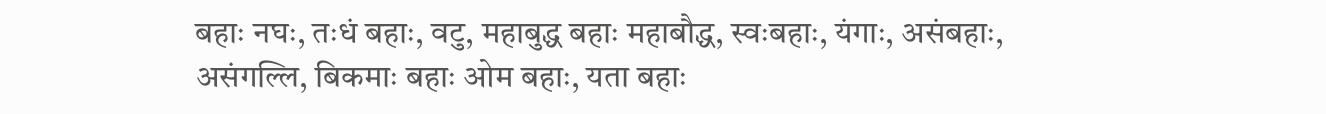बहाः नघः, तःधं बहाः, वटु, महाबुद्ध बहाः महाबौद्ध, स्वःबहाः, यंगाः, असंबहाः, असंगल्लि, बिकमाः बहाः ओम बहाः, यता बहाः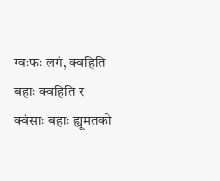ग्वःफः लगं, क्वहिति बहाः क्वहिति र क्वंसाः बहाः ह्यूमतको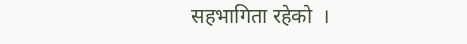सहभागिता रहेको  ।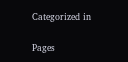Categorized in

Pages